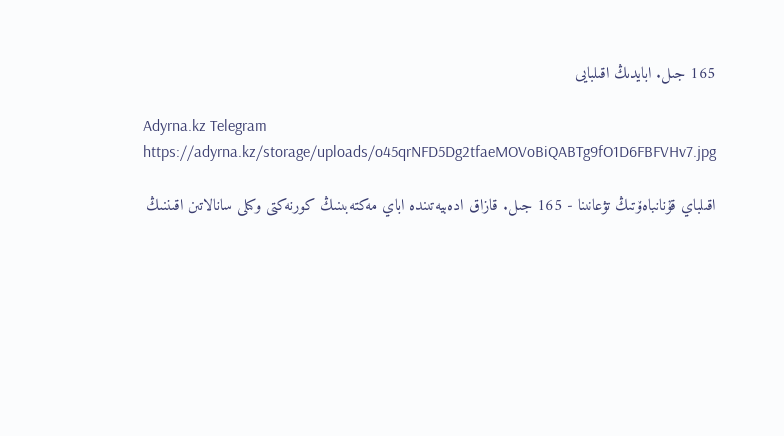165 جىل. ابايدىڭ اقىلبايى

Adyrna.kz Telegram
https://adyrna.kz/storage/uploads/o45qrNFD5Dg2tfaeMOVoBiQABTg9fO1D6FBFVHv7.jpg

اقىلباي قۇنانباەۆتىڭ تۋعانىنا - 165 جىل. قازاق ادەبيەتىندە اباي مەكتەبىنىڭ كورنەكتى وكىلى سانالاتىن اقىننىڭ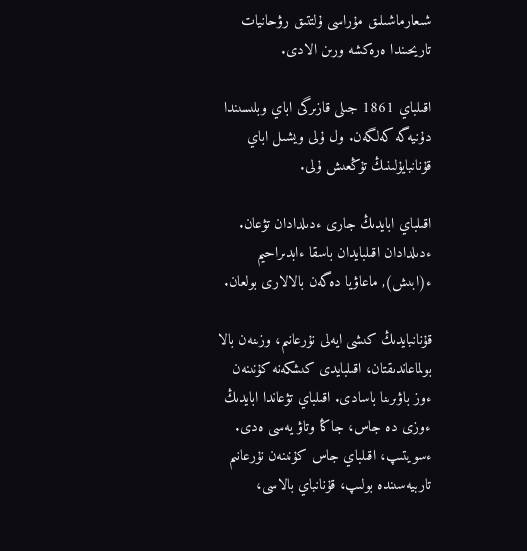شىعارماشىلىق مۇراسى ۇلتتىق رۋحانيات تاريحىندا ەرەكشە ورىن الادى.

اقىلباي 1861 جىلى قازىرگى اباي وبلىسىندا دۇنيەگە كەلگەن. ول ۇلى ويشىل اباي قۇنانبايۇلىنىڭ تۇڭعىش ۇلى.

اقىلباي ابايدىڭ جارى ءدىلدادان تۋعان. ءدىلدادان اقىلبايدان باسقا ءابدىراحيم ء(ابىش), ماعاۋيا دەگەن بالالارى بولعان.

قۇنانبايدىڭ كىشى ايەلى نۇرعانىم، وزىنەن بالا بولماعاندىقتان، اقىلبايدى كىشكەنە كۇنىنەن ءوز باۋىرىنا باسادى. اقىلباي تۋعاندا ابايدىڭ ءوزى دە جاس، جاڭا وتاۋ يەسى ەدى. ءسويتىپ، اقىلباي جاس كۇنىنەن نۇرعانىم تاربيەسىندە بولىپ، قۇنانباي بالاسى،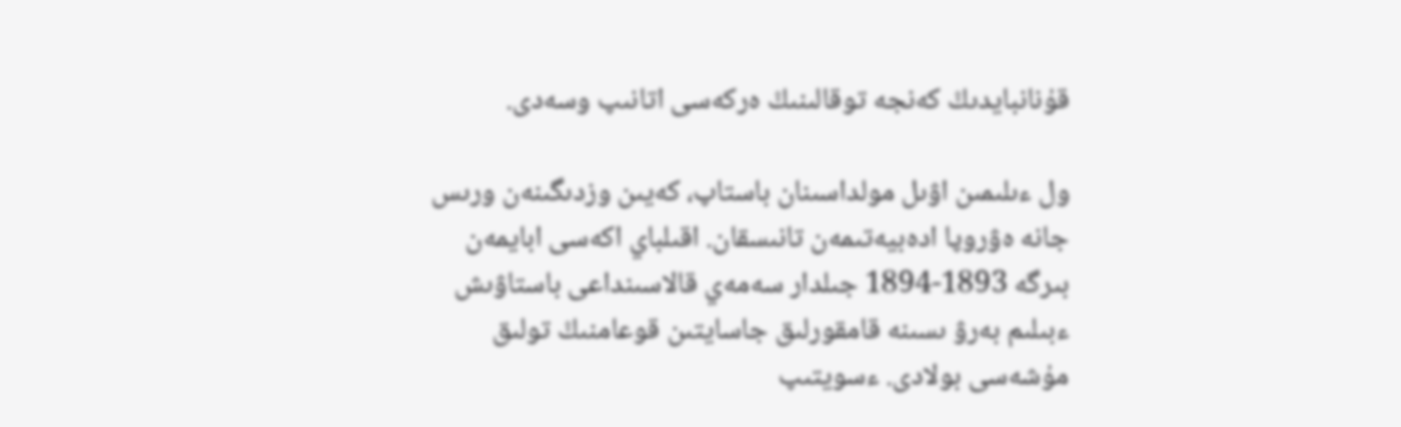قۇنانبايدىڭ كەنجە توقالىنىڭ ەركەسى اتانىپ وسەدى.

ول ءىلىمىن اۋىل مولداسىنان باستاپ، كەيىن وزدىگىنەن ورىس جانە ەۋروپا ادەبيەتىمەن تانىسقان. اقىلباي اكەسى ابايمەن بىرگە 1893-1894 جىلدار سەمەي قالاسىنداعى باستاۋىش ءبىلىم بەرۋ ىسىنە قامقورلىق جاسايتىن قوعامنىڭ تولىق مۇشەسى بولادى. ءسويتىپ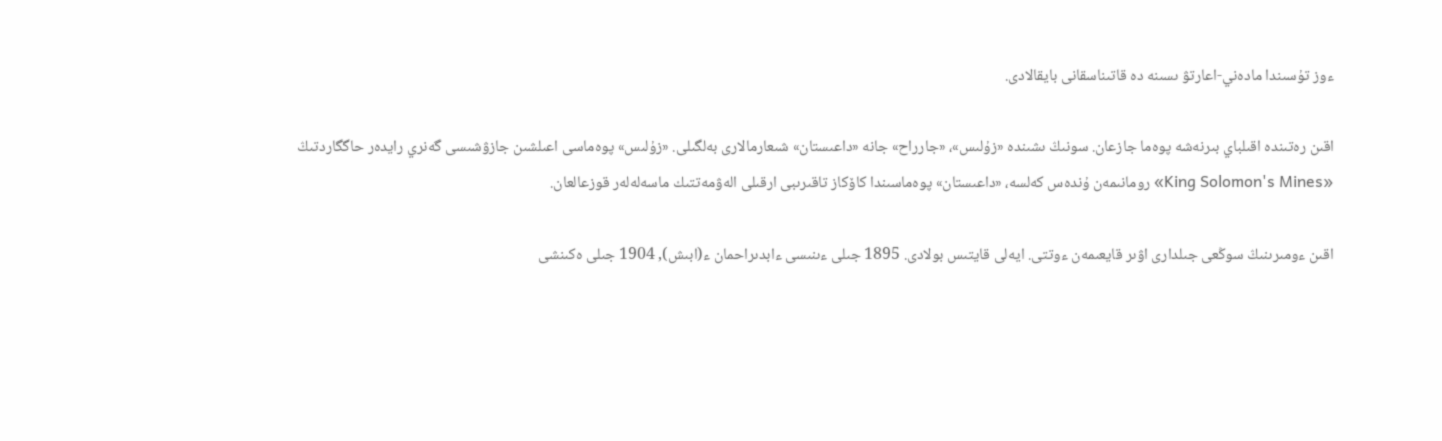ءوز تۇسىندا مادەني-اعارتۋ ىسىنە دە قاتىناسقانى بايقالادى.

اقىن رەتىندە اقىلباي بىرنەشە پوەما جازعان. سونىڭ ىشىندە «زۇلىس»، «جارراح» جانە «داعىستان» شىعارمالارى بەلگىلى. «زۇلىس» پوەماسى اعىلشىن جازۋشىسى گەنري رايدەر حاگگاردتىڭ «King Solomon's Mines» رومانىمەن ۇندەس كەلسە، «داعىستان» پوەماسىندا كاۆكاز تاقىرىبى ارقىلى الەۋمەتتىك ماسەلەلەر قوزعالعان.

اقىن ءومىرىنىڭ سوڭعى جىلدارى اۋىر قايعىمەن ءوتتى. ايەلى قايتىس بولادى. 1895 جىلى ءىنىسى ءابدىراحمان ء(ابىش), 1904 جىلى ەكىنشى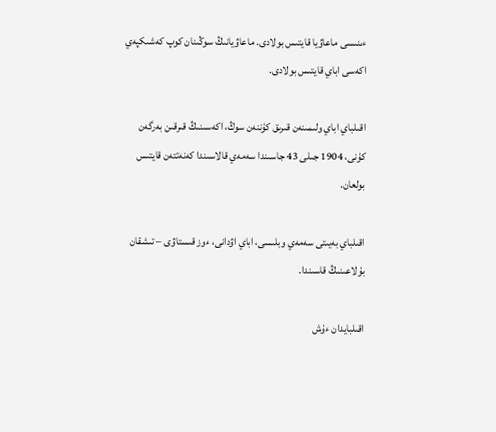ءىنىسى ماعاۋيا قايتىس بولادى. ماعاۋيانىڭ سوڭىنان كوپ كەشىكپەي اكەسى اباي قايتىس بولادى.

اقىلباي اباي ولىمىنەن قىرىق كۇننەن سوڭ، اكەسىنىڭ قىرقىن بەرگەن كۇنى، 1904 جىلى 43 جاسىندا سەمەي قالاسىندا كەنەتتەن قايتىس بولعان.

اقىلباي بەيىتى سەمەي وبلىسى، اباي اۋدانى، ءوز قىستاۋى – تىشقان بۇلاعىنىڭ قاسىندا.

اقىلبايدان ءۇش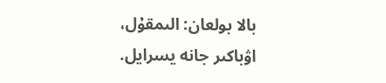بالا بولعان: الىمقۇل، اۋباكىر جانە يسرايل.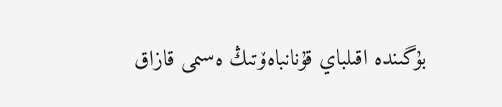بۇگىندە اقىلباي قۇنانباەۆتىڭ ەسىمى قازاق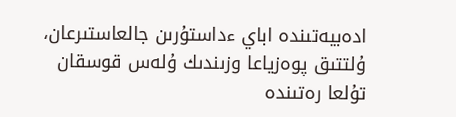ادەبيەتىندە اباي ءداستۇرىن جالعاستىرعان، ۇلتتىق پوەزياعا وزىندىك ۇلەس قوسقان تۇلعا رەتىندە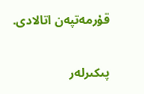قۇرمەتپەن اتالادى.

پىكىرلەر